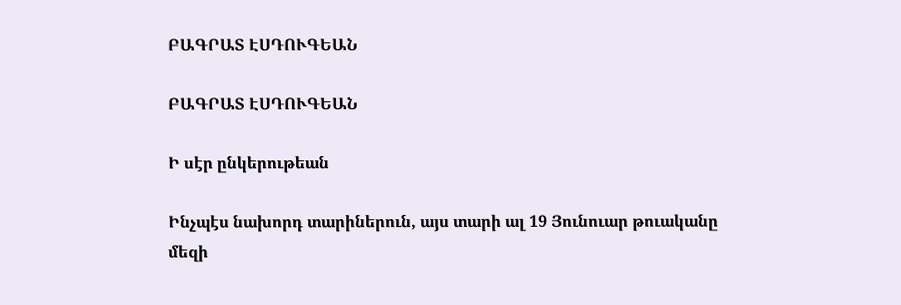ԲԱԳՐԱՏ ԷՍԴՈՒԳԵԱՆ

ԲԱԳՐԱՏ ԷՍԴՈՒԳԵԱՆ

Ի սէր ընկերութեան

Ինչպէս նախորդ տարիներուն, այս տարի ալ 19 Յունուար թուականը մեզի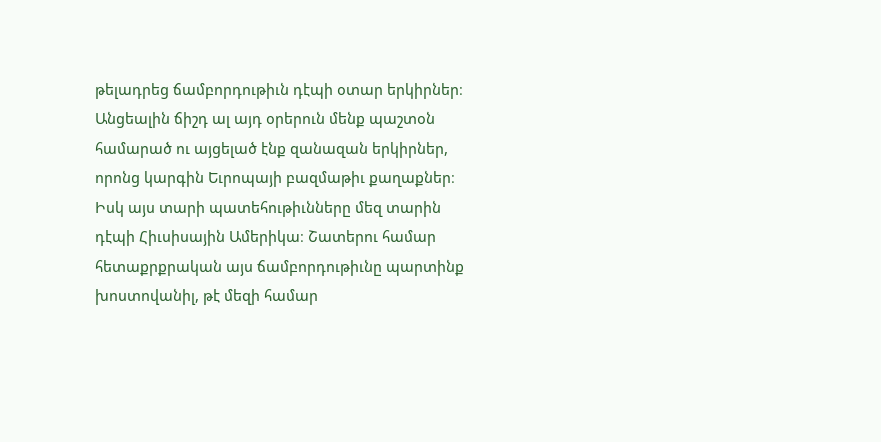թելադրեց ճամբորդութիւն դէպի օտար երկիրներ։ Անցեալին ճիշդ ալ այդ օրերուն մենք պաշտօն համարած ու այցելած էնք զանազան երկիրներ, որոնց կարգին Եւրոպայի բազմաթիւ քաղաքներ։ Իսկ այս տարի պատեհութիւնները մեզ տարին դէպի Հիւսիսային Ամերիկա։ Շատերու համար հետաքրքրական այս ճամբորդութիւնը պարտինք խոստովանիլ, թէ մեզի համար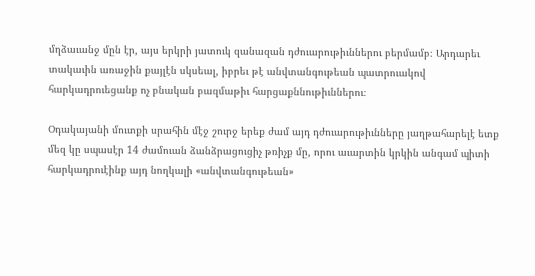մղձաւանջ մըն էր, այս երկրի յատուկ զանազան դժուարութիւններու բերմամբ։ Արդարեւ տակաւին առաջին քայլէն սկսեալ, իբրեւ թէ անվտանգութեան պատրուակով հարկադրուեցանք ոչ բնական բազմաթիւ հարցաքննութիւններու։

Օդակայանի մուտքի սրահին մէջ շուրջ երեք ժամ այդ դժուարութիւնները յաղթահարելէ ետք մեզ կը սպասէր 14 ժամուան ձանձրացուցիչ թռիչք մը, որու աւարտին կրկին անգամ պիտի հարկադրուէինք այդ նողկալի «անվտանգութեան»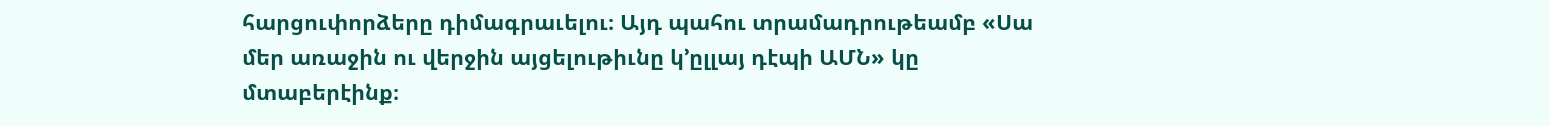հարցուփորձերը դիմագրաւելու։ Այդ պահու տրամադրութեամբ «Սա մեր առաջին ու վերջին այցելութիւնը կ՚ըլլայ դէպի ԱՄՆ» կը մտաբերէինք։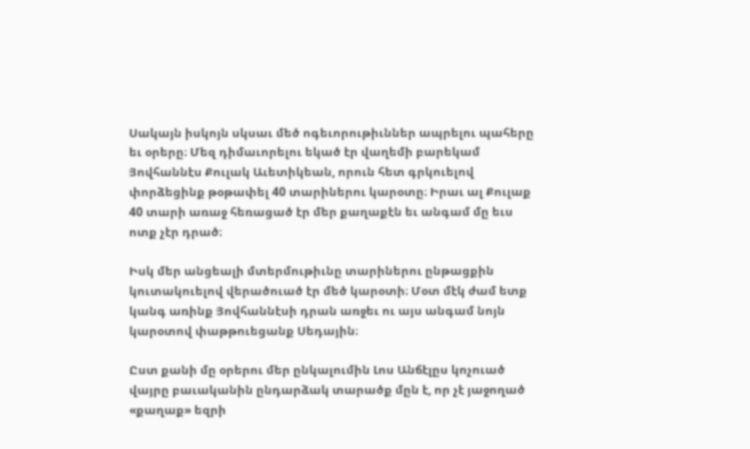Սակայն իսկոյն սկսաւ մեծ ոգեւորութիւններ ապրելու պահերը եւ օրերը։ Մեզ դիմաւորելու եկած էր վաղեմի բարեկամ Յովհաննէս Քուլակ Աւետիկեան, որուն հետ գրկուելով փորձեցինք թօթափել 40 տարիներու կարօտը։ Իրաւ ալ Քուլաք 40 տարի առաջ հեռացած էր մեր քաղաքէն եւ անգամ մը եւս ոտք չէր դրած։

Իսկ մեր անցեալի մտերմութիւնը տարիներու ընթացքին կուտակուելով վերածուած էր մեծ կարօտի։ Մօտ մէկ ժամ ետք կանգ առինք Յովհաննէսի դրան առջեւ ու այս անգամ նոյն կարօտով փաթթուեցանք Սեդային։

Ըստ քանի մը օրերու մեր ընկալումին Լոս Անճէլըս կոչուած վայրը բաւականին ընդարձակ տարածք մըն է, որ չէ յաջողած «քաղաք» եզրի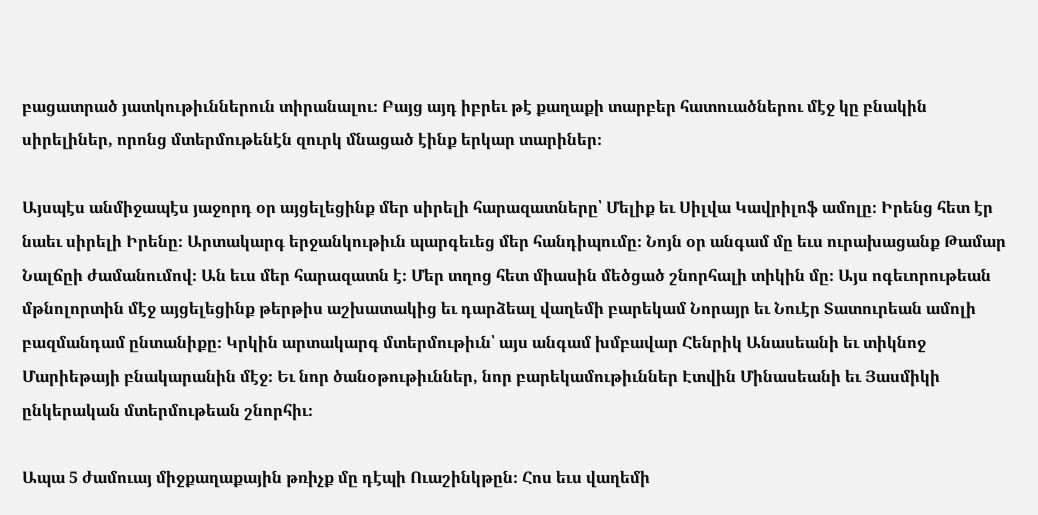բացատրած յատկութիւններուն տիրանալու։ Բայց այդ իբրեւ թէ քաղաքի տարբեր հատուածներու մէջ կը բնակին սիրելիներ, որոնց մտերմութենէն զուրկ մնացած էինք երկար տարիներ։

Այսպէս անմիջապէս յաջորդ օր այցելեցինք մեր սիրելի հարազատները՝ Մելիք եւ Սիլվա Կավրիլոֆ ամոլը։ Իրենց հետ էր նաեւ սիրելի Իրենը։ Արտակարգ երջանկութիւն պարգեւեց մեր հանդիպումը։ Նոյն օր անգամ մը եւս ուրախացանք Թամար Նալճըի ժամանումով։ Ան եւս մեր հարազատն է։ Մեր տղոց հետ միասին մեծցած շնորհալի տիկին մը։ Այս ոգեւորութեան մթնոլորտին մէջ այցելեցինք թերթիս աշխատակից եւ դարձեալ վաղեմի բարեկամ Նորայր եւ Նուէր Տատուրեան ամոլի բազմանդամ ընտանիքը։ Կրկին արտակարգ մտերմութիւն՝ այս անգամ խմբավար Հենրիկ Անասեանի եւ տիկնոջ Մարիեթայի բնակարանին մէջ։ Եւ նոր ծանօթութիւններ, նոր բարեկամութիւններ Էտվին Մինասեանի եւ Յասմիկի ընկերական մտերմութեան շնորհիւ։

Ապա 5 ժամուայ միջքաղաքային թռիչք մը դէպի Ուաշինկթըն։ Հոս եւս վաղեմի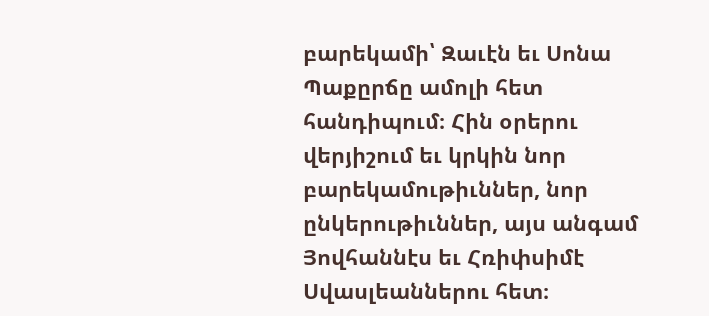բարեկամի՝ Զաւէն եւ Սոնա Պաքըրճը ամոլի հետ հանդիպում։ Հին օրերու վերյիշում եւ կրկին նոր բարեկամութիւններ, նոր ընկերութիւններ, այս անգամ Յովհաննէս եւ Հռիփսիմէ Սվասլեաններու հետ։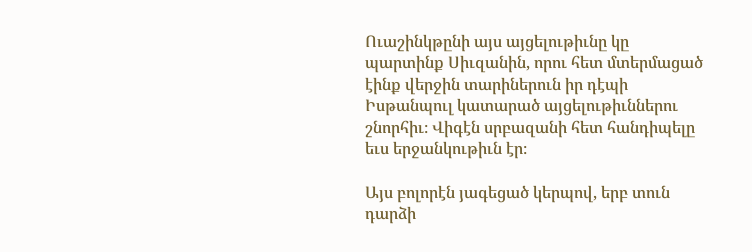Ուաշինկթընի այս այցելութիւնը կը պարտինք Սիւզանին, որու հետ մտերմացած էինք վերջին տարիներուն իր դէպի Իսթանպուլ կատարած այցելութիւններու շնորհիւ։ Վիգէն սրբազանի հետ հանդիպելը եւս երջանկութիւն էր։

Այս բոլորէն յագեցած կերպով, երբ տուն դարձի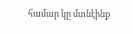համար կը մտնէինք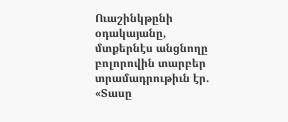Ուաշինկթընի օդակայանը, մտքերնէս անցնողը բոլորովին տարբեր տրամադրութիւն էր. «Տասը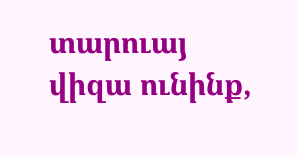տարուայ վիզա ունինք,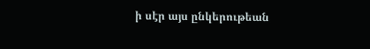ի սէր այս ընկերութեան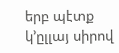երբ պէտք կ՚ըլլայ սիրով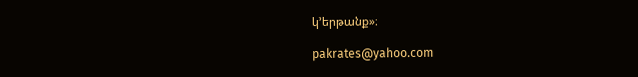կ՚երթանք»։

pakrates@yahoo.com